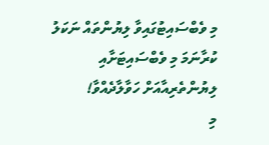މި ވެބްސައިޓުގައިވާ ލިޔުންތައް ނަކަލު ކުރާނަމަ މި ވެބްސައިޓަށާއި ލިޔުންތެރިއާއަށް ހަވާލާދެއްވާ!
މި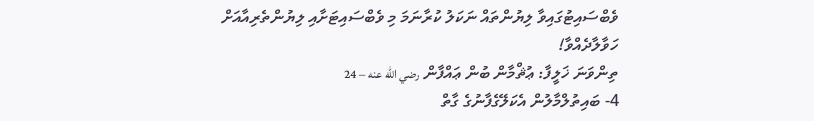ވެބްސައިޓުގައިވާ ލިޔުންތައް ނަކަލު ކުރާނަމަ މި ވެބްސައިޓަށާއި ލިޔުންތެރިއާއަށް ހަވާލާދެއްވާ!
ތިންވަނަ ޚަލީފާ: ޢުޘްމާން ބުން ޢައްފާން رضي الله عنه – 24
4- ބައިތުލްމާލުން އެކަލޭގެފާނުގެ ގާތް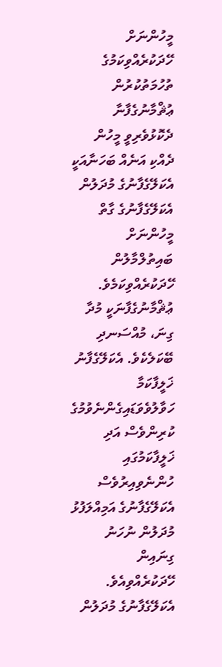މީހުންނަށް ހޭދަކުރެއްވިކަމުގެ ތުހުމަތުކުރުން
ޢުޘްމާނުގެފާނާ ދެކޮޅުވެރިވީ މީހުން ދެއްކި އަނެއް ބަހަނާއަކީ އެކަލޭގެފާނުގެ މުދަލުން އެކަލޭގެފާނުގެ ގާތް މީހުންނަށް ބައިތުލްމާލުން ހޭދަކުރެއްވިކަމެވެ. ޢުޘްމާނުގެފާނަކީ މުދާ ގިނަ، މުއްސަނދި ބޭކަލެކެވެ. އެކަލޭގެފާނު ޚަލީފާކަމާ ހަވާލުވެވަޑައިގެންނެވުމުގެ ކުރިންވެސް އަދި ޚަލީފާކަމުގައި ހުންނެވިއިރުވެސް އެކަލޭގެފާނުގެ އަމިއްލަފުޅު މުދަލުން ނުހަނު ގިނައިން ހޭދަކުރެއްވިއެވެ. އެކަލޭގެފާނުގެ މުދަލުން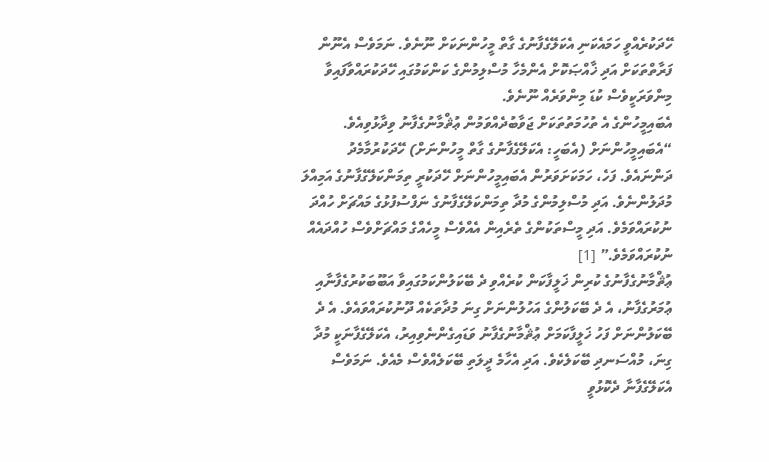ހޭދަކުރެއްވީ ހަމައެކަނި އެކަލޭގެފާނުގެ ގާތް މީހުންނަކަށް ނޫނެވެ. ނަމަވެސް އެނޫން ފަރާތްތަކަށް އަދި ޚާއްޞަކޮށް އެންމެހާ މުސްލިމުންގެ ކަންކަމުގައި ހޭދަކުރައްވާފައިވާ މިންވަރަކީވެސް ކުޑަ މިންވަރެއް ނޫނެވެ.
އެބައިމީހުންގެ އެ ތުހުމަތުތަކަށް ޖަވާބުދެއްވަމުން ޢުޘްމާނުގެފާނު ވިދާޅުވިއެވެ.
“އެބައިމީހުންނަށް (އެބަހީ: އެކަލޭގެފާނުގެ ގާތް މީހުންނަށް) ހޭދަކުރުމާމެދު ދަންނައެވެ. ފަހެ، ހަމަކަށަވަރުން އެބައިމީހުންނަށް ހޭދަކުރީ ތިމަންކަލޭގެފާނުގެ އަމިއްލަ މުދަލުންނެވެ. އަދި މުސްލިމުންގެ މުދާ ތިމަންކަލޭގެފާނުގެ ނަފްސުފުޅުގެ މައްޗަށް ހުއްދަ ނުކުރައްވަމެވެ. އަދި މީސްތަކުންގެ ތެރެއިން އެއްވެސް މީހެއްގެ މައްޗަށްވެސް ހުއްދައެއް ނުކުރައްވަމެވެ.” [1]
ޢުޘްމާނުގެފާނުގެ ކުރިން ޚަލީފާކަން ކުރެއްވި ދެ ބޭކަލުންކަމުގައިވާ އަބޫބަކުރުގެފާނާއި ޢުމަރުގެފާނު، އެ ދެ ބޭކަލުންގެ އަހުލުންނަށް ގިނަ މުދާތަކެއް ދޫނުކުރައްވައެވެ. އެ ދެ ބޭކަލުންނަށް ފަހު ޚަލީފާކަމަށް ޢުޘްމާނުގެފާނު ވަޑައިގެންނެވިއިރު، އެކަލޭގެފާނަކީ މުދާ ގިނަ، މުއްސަނދި ބޭކަލެކެވެ. އަދި އެހާމެ ދީލަތި ބޭކަލެއްވެސް މެއެވެ. ނަމަވެސް އެކަލޭގެފާނާ ދެކޮޅުވީ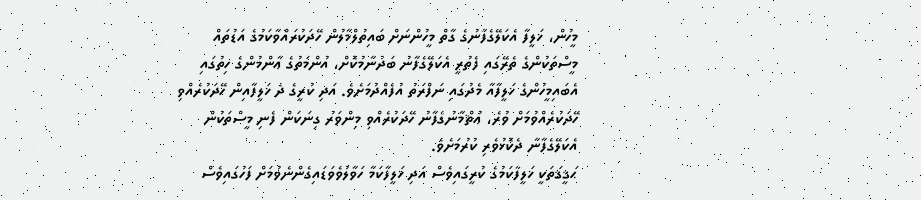މީހުން، ޚަލީފާ އެކަލޭގެފާނުގެ ގާތް މީހުންނަށް ބައިތުލްމާލުން ހޭދަކުރައްވާކަމުގެ އަޑުތައް މީސްތަކުންގެ ތެރޭގައި ފެތުރީ އެކަލޭގެފާނު ބަދުނާމުކޮށް، އުންމަތުގެ ޢާންމުންގެ ހިތުގައި އެބައިމީހުންގެ ޚަލީފާއާ މެދުގައި ނަފްރަތު އުފެއްދުމަށެވެ. އަދި ކުރީގެ ދެ ޚަލީފާއިން ހޭދަކުރެއްވި ހޭދަކުރެއްވުމަށް ވުރެ، ޢުޘްމާނުގެފާނު ހޭދަކުރެއްވި މިންވަރު ގިނަކަން ފެނި މީސްތަކުން އެކަލޭގެފާނާ ދެކޮޅުވެރި ކުރުމަށެވެ.
ޙަޤީޤަތަކީ ޚަލީފާކަމުގެ ކުރީގައިވެސް އަދި ޚަލީފާކަމާ ހަވާލުވެވަޑައިގެންނެވުމަށް ފަހުގައިވެސް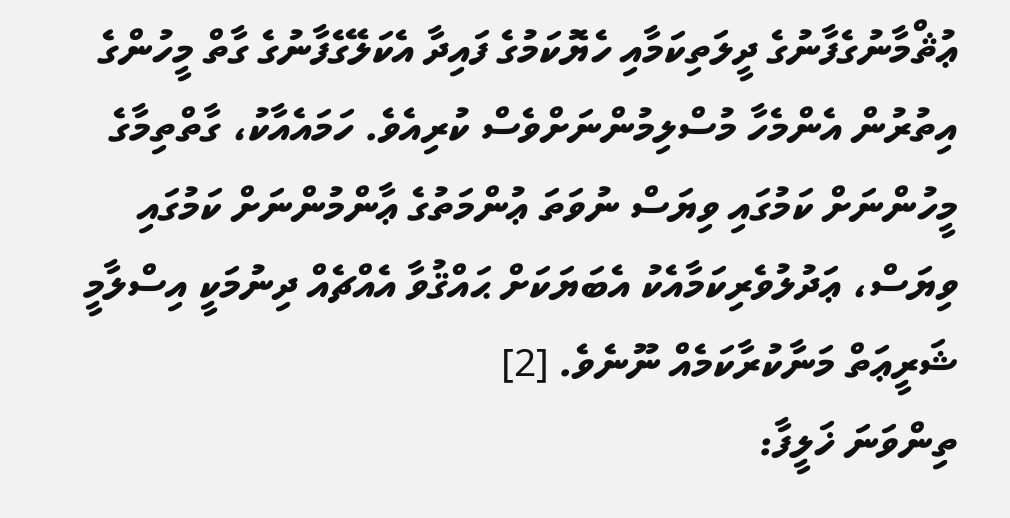ޢުޘްމާނުގެފާނުގެ ދީލަތިކަމާއި ހެޔޮކަމުގެ ފައިދާ އެކަލޭގެފާނުގެ ގާތް މީހުންގެ އިތުރުން އެންމެހާ މުސްލިމުންނަށްވެސް ކުރިއެވެ. ހަމައެއާކު، ގާތްތިމާގެ މީހުންނަށް ކަމުގައި ވިޔަސް ނުވަތަ ޢުންމަތުގެ ޢާންމުންނަށް ކަމުގައި ވިޔަސް، ޢަދުލުވެރިކަމާއެކު އެބަޔަކަށް ޙައްޤުވާ އެއްޗެއް ދިނުމަކީ އިސްލާމީ ޝަރީޢަތް މަނާކުރާކަމެއް ނޫނެވެ. [2]
ތިންވަނަ ޚަލީފާ: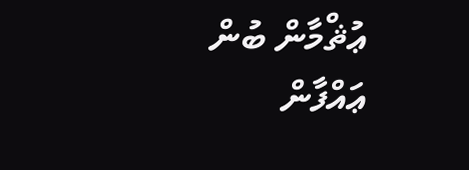ޢުޘްމާން ބުން ޢައްފާން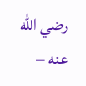رضي الله عنه –